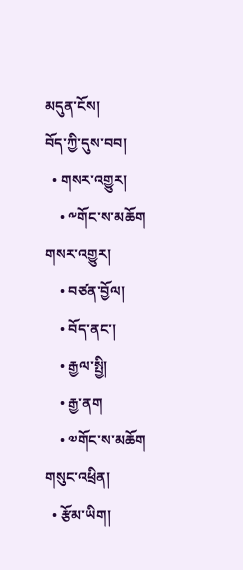མདུན་ངོས།
བོད་ཀྱི་དུས་བབ།
  • གསར་འགྱུར།
    • ༸གོང་ས་མཆོག གསར་འགྱུར།
    • བཙན་བྱོལ།
    • བོད་ནང་།
    • རྒྱལ་སྤྱི།
    • རྒྱ་ནག
    • ༧གོང་ས་མཆོག གསུང་འཕྲིན།
  • རྩོམ་ཡིག།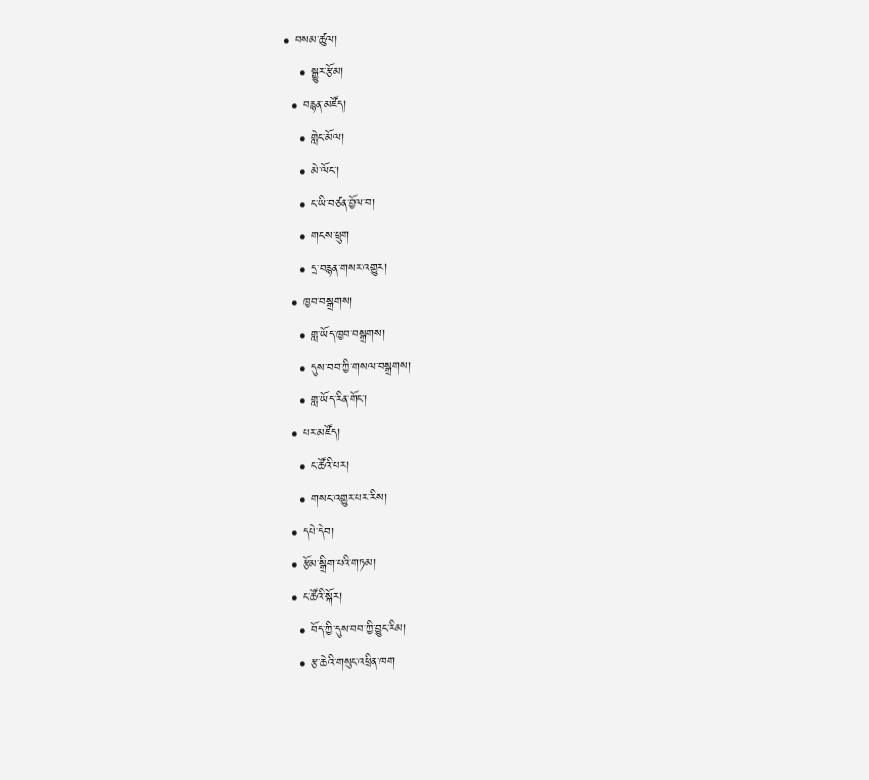• བསམ་ཚུལ།
    • སྒྱུར་རྩོམ།
  • བརྙན་མཛོད།
    • གླེང་མོལ།
    • མེ་ལོང་།
    • ང་ཡི་བཙན་བྱོལ་བ།
    • གངས་ཕྲུག
    • དྲ་བརྙན་གསར་འགྱུར།
  • ཁྱབ་བསྒྲགས།
    • གླ་ཡོད་ཁྱབ་བསྒྲགས།
    • དུས་བབ་ཀྱི་གསལ་བསྒྲགས།
    • གླ་ཡོད་རིན་གོང་།
  • པར་མཛོད།
    • ང་ཚོའི་པར།
    • གསང་འགྱུར་པར་རིས།
  • དཔེ་དེབ།
  • རྩོམ་སྒྲིག་པའི་གཏམ།
  • ང་ཚོའི་སྐོར།
    • བོད་ཀྱི་དུས་བབ་ཀྱི་བྱུང་རིམ།
    • རྩ་ཆེའི་གསུང་འཕྲིན་ཁག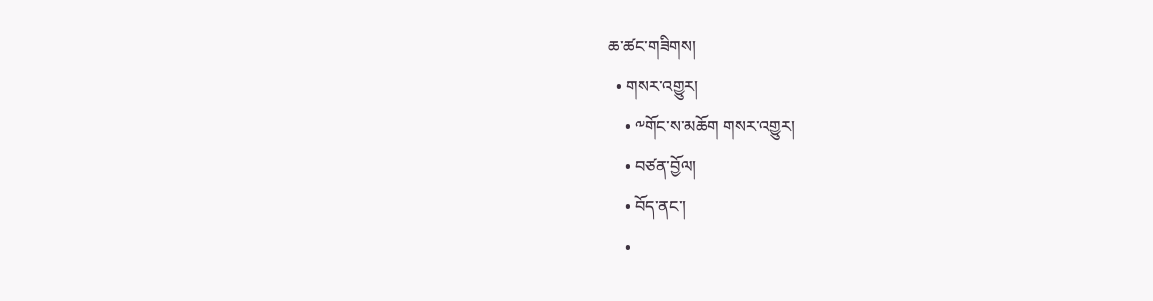ཆ་ཚང་གཟིགས།
  • གསར་འགྱུར།
    • ༸གོང་ས་མཆོག གསར་འགྱུར།
    • བཙན་བྱོལ།
    • བོད་ནང་།
    •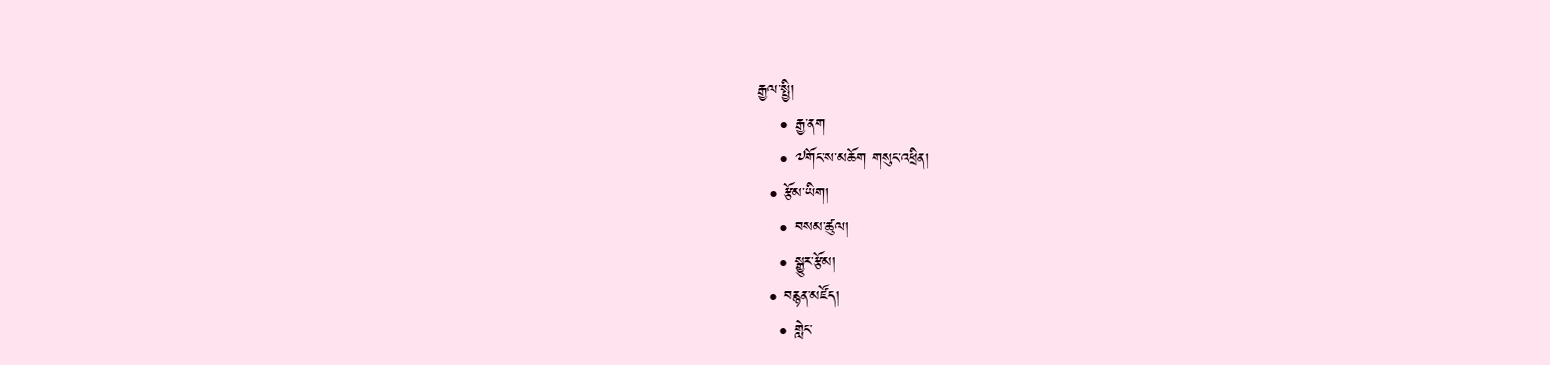རྒྱལ་སྤྱི།
    • རྒྱ་ནག
    • ༧གོང་ས་མཆོག གསུང་འཕྲིན།
  • རྩོམ་ཡིག།
    • བསམ་ཚུལ།
    • སྒྱུར་རྩོམ།
  • བརྙན་མཛོད།
    • གླེང་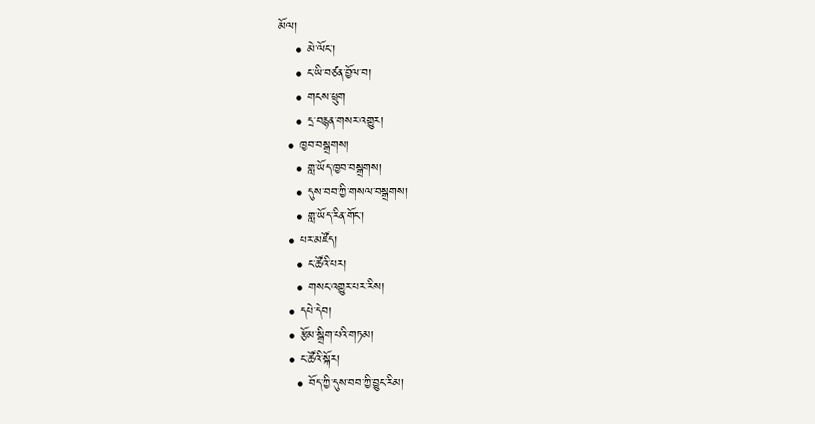མོལ།
    • མེ་ལོང་།
    • ང་ཡི་བཙན་བྱོལ་བ།
    • གངས་ཕྲུག
    • དྲ་བརྙན་གསར་འགྱུར།
  • ཁྱབ་བསྒྲགས།
    • གླ་ཡོད་ཁྱབ་བསྒྲགས།
    • དུས་བབ་ཀྱི་གསལ་བསྒྲགས།
    • གླ་ཡོད་རིན་གོང་།
  • པར་མཛོད།
    • ང་ཚོའི་པར།
    • གསང་འགྱུར་པར་རིས།
  • དཔེ་དེབ།
  • རྩོམ་སྒྲིག་པའི་གཏམ།
  • ང་ཚོའི་སྐོར།
    • བོད་ཀྱི་དུས་བབ་ཀྱི་བྱུང་རིམ།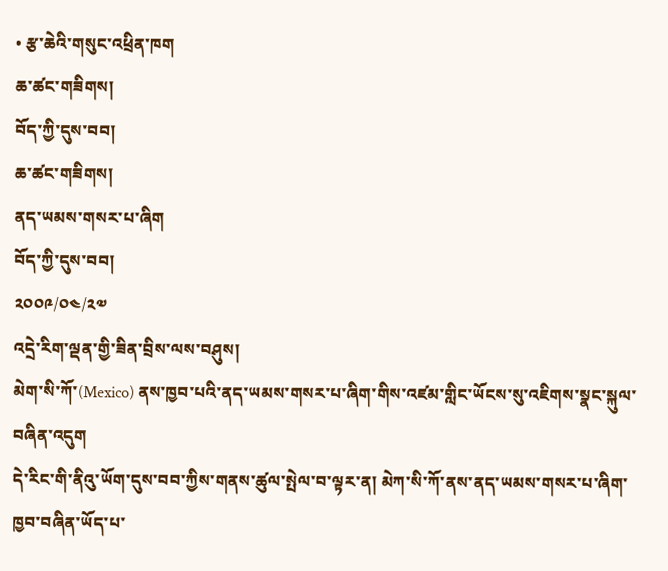• རྩ་ཆེའི་གསུང་འཕྲིན་ཁག
ཆ་ཚང་གཟིགས།
བོད་ཀྱི་དུས་བབ།
ཆ་ཚང་གཟིགས།
ནད་ཡམས་གསར་པ་ཞིག
བོད་ཀྱི་དུས་བབ།
༢༠༠༩/༠༤/༢༧
འདྲེ་རིག་ལྡན་གྱི་ཟིན་བྲིས་ལས་བཤུས།
མེག་སི་ཀོ་(Mexico) ནས་ཁྱབ་པའི་ནད་ཡམས་གསར་པ་ཞིག་གིས་འཛམ་གླིང་ཡོངས་སུ་འཇིགས་སྣང་སྐུལ་བཞིན་འདུག
དེ་རིང་གི་ནིའུ་ཡོག་དུས་བབ་ཀྱིས་གནས་ཚུལ་སྤེལ་བ་ལྟར་ན། མེཀ་སི་ཀོ་ནས་ནད་ཡམས་གསར་པ་ཞིག་ཁྱབ་བཞིན་ཡོད་པ་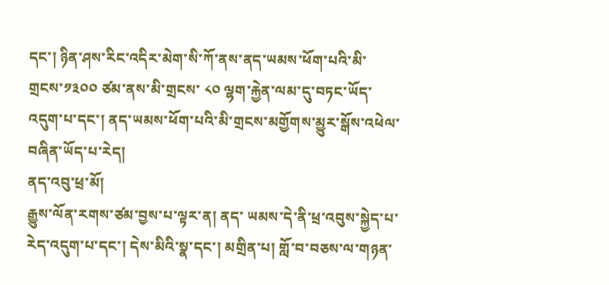དང་། ཉིན་ཤས་རིང་འདིར་མེག་སི་ཀོ་ནས་ནད་ཡམས་ཕོག་པའི་མི་གྲངས་༡༣༠༠ ཙམ་ནས་མི་གྲངས་ ༨༠ ལྷག་རྐྱེན་ལམ་དུ་བཏང་ཡོད་འདུག་པ་དང་། ནད་ཡམས་ཕོག་པའི་མི་གྲངས་མགྱོགས་མྱུར་སྒོས་འཕེལ་བཞིན་ཡོད་པ་རེད།
ནད་འབུ་ཕྲ་མོ།
རྒྱུས་ལོན་རགས་ཙམ་བྱས་པ་ལྟར་ན། ནད་ ཡམས་དེ་ནི་ཕྲ་འབུས་སྐྱེད་པ་རེད་འདུག་པ་དང་། དེས་མིའི་སྣ་དང་། མགྲིན་པ། གློ་བ་བཅས་ལ་གཉན་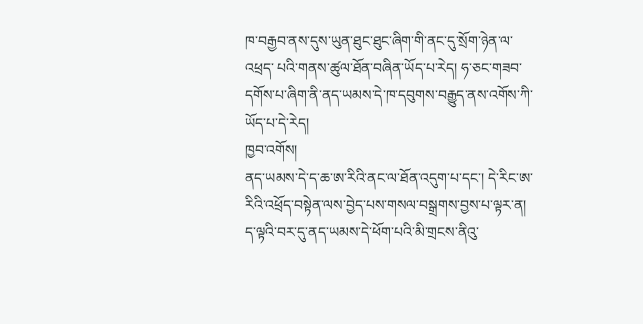ཁ་བརྒྱབ་ནས་དུས་ཡུན་ཐུང་ཐུང་ཞིག་གི་ནང་དུ་སྲོག་ཉེན་ལ་འཕྲད་ པའི་གནས་ཚུལ་ཐོན་བཞིན་ཡོད་པ་རེད། ཧ་ཅང་གཟབ་དགོས་པ་ཞིག་ནི་ནད་ཡམས་དེ་ཁ་དབུགས་བརྒྱུད་ནས་འགོས་ཀི་ཡོད་པ་དེ་རེད།
ཁྱབ་འགོས།
ནད་ཡམས་དེ་ད་ཆ་ཨ་རིའི་ནང་ལ་ཐོན་འདུག་པ་དང་། དེ་རིང་ཨ་རིའི་འཕྲོད་བསྟེན་ལས་བྱེད་པས་གསལ་བསྒྲགས་བྱས་པ་ལྟར་ན། ད་ལྟའི་བར་དུ་ནད་ཡམས་དེ་ཕོག་པའི་མི་གྲངས་ནིའུ་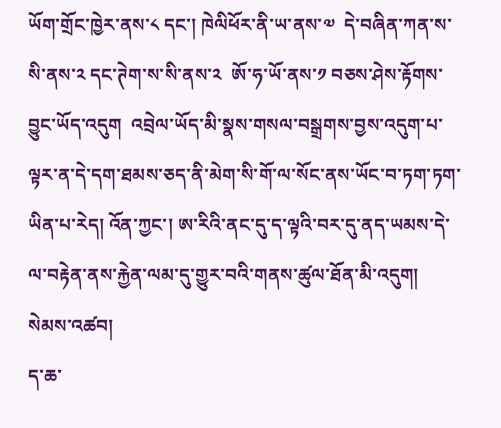ཡོག་གྲོང་ཁྱེར་ནས་༨ དང་། ཁེལིཕོར་ནི་ཡ་ནས་༧  དེ་བཞིན་ཀན་ས་སི་ནས་༢ དང་ཊེག་ས་སི་ནས་༢  ཨོ་ཧ་ཡོ་ནས་༡ བཅས་ཤེས་རྟོགས་བྱུང་ཡོད་འདུག  འབྲེལ་ཡོད་མི་སྣས་གསལ་བསྒྲགས་བྱས་འདུག་པ་ལྟར་ན་དེ་དག་ཐམས་ཅད་ནི་མེག་སི་གོ་ལ་སོང་ནས་ཡོང་བ་ཏག་ཏག་ཡིན་པ་རེད། འོན་ཀྱང་། ཨ་རིའི་ནང་དུ་ད་ལྟའི་བར་དུ་ནད་ཡམས་དེ་ལ་བརྟེན་ནས་རྐྱེན་ལམ་དུ་གྱུར་བའི་གནས་ཚུལ་ཐོན་མི་འདུག།
སེམས་འཚབ།
ད་ཆ་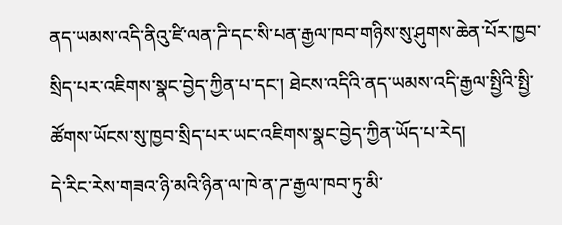ནད་ཡམས་འདི་ནིའུ་ཛི་ལན་ཌི་དང་སི་པན་རྒྱལ་ཁབ་གཉིས་སུ་ཤུགས་ཆེན་པོར་ཁྱབ་སྲིད་པར་འཇིགས་སྣང་བྱེད་ཀྱིན་པ་དང་། ཐེངས་འདིའི་ནད་ཡམས་འདི་རྒྱལ་སྤྱིའི་སྤྱི་ཚོགས་ཡོངས་སུ་ཁྱབ་སྲིད་པར་ཡང་འཇིགས་སྣང་བྱེད་ཀྱིན་ཡོད་པ་རེད།
དེ་རིང་རེས་གཟའ་ཉི་མའི་ཉིན་ལ་ཁེ་ན་ཌ་རྒྱལ་ཁབ་ཏུ་མི་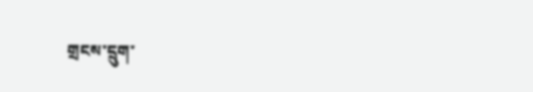གྲངས་དྲུག་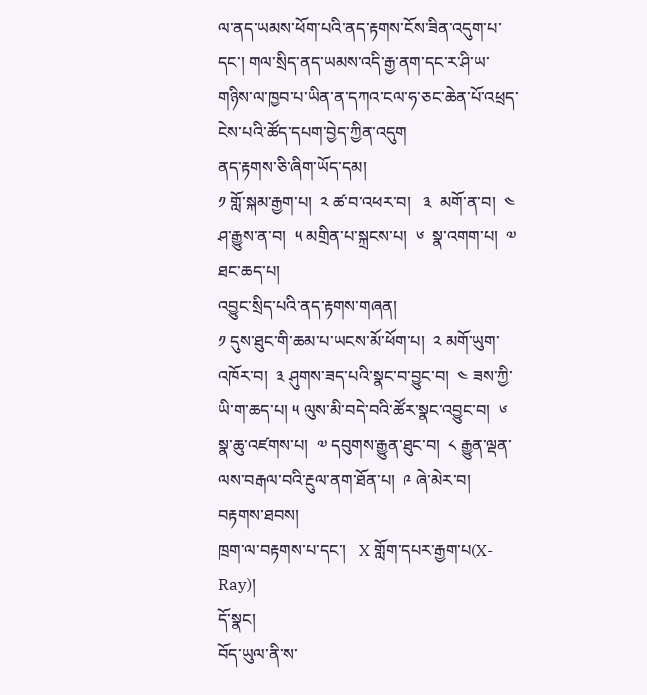ལ་ནད་ཡམས་ཕོག་པའི་ནད་རྟགས་ངོས་ཟིན་འདུག་པ་དང་། གལ་སྲིད་ནད་ཡམས་འདི་རྒྱ་ནག་དང་ར་ཤི་ཡ་གཉིས་ལ་ཁྱབ་པ་ཡིན་ན་དཀའ་ངལ་ཧ་ཅང་ཆེན་པོ་འཕྲད་ངེས་པའི་ཚོད་དཔག་བྱེད་ཀྱིན་འདུག
ནད་རྟགས་ཅི་ཞིག་ཡོད་དམ།
༡ གློ་སྐམ་རྒྱག་པ།  ༢ ཚ་བ་འཕར་བ།   ༣  མགོ་ན་བ།  ༤ ཤ་རྒྱུས་ན་བ།  ༥ མགྲིན་པ་སྐྲངས་པ།  ༦  སྣ་འགག་པ།  ༧  ཐང་ཆད་པ།
འབྱུང་སྲིད་པའི་ནད་རྟགས་གཞན།
༡ དུས་ཐུང་གི་ཆམ་པ་ཡངས་མོ་ཕོག་པ།  ༢ མགོ་ཡུག་འཁོར་བ།  ༣ ཤུགས་ཟད་པའི་སྣང་བ་བྱུང་བ།  ༤ ཟས་ཀྱི་ཡི་ག་ཆད་པ། ༥ ལུས་མི་བདེ་བའི་ཚོར་སྣང་འབྱུང་བ།  ༦ སྣ་ཆུ་འཛགས་པ།  ༧ དབུགས་རྒྱུན་ཐུང་བ།  ༨ རྒྱུན་ལྡན་ལས་བརྒལ་བའི་རྔུལ་ནག་ཐོན་པ།  ༩ ཞེ་མེར་བ།
བརྟགས་ཐབས།
ཁྲག་ལ་བརྟགས་པ་དང་།   X གློག་དཔར་རྒྱག་པ(X-Ray)།
དོ་སྣང།
བོད་ཡུལ་ནི་ས་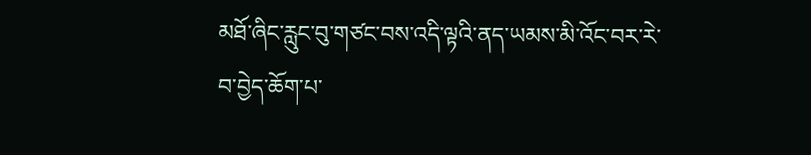མཐོ་ཞིང་རླུང་བུ་གཙང་བས་འདི་ལྟའི་ནད་ཡམས་མི་འོང་བར་རེ་བ་བྱེད་ཆོག་པ་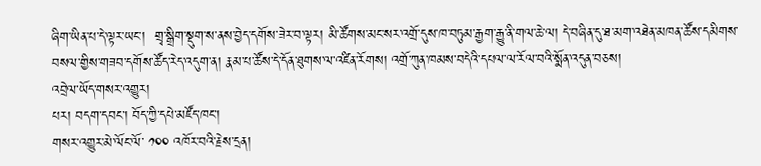ཞིག་ཡིན་པ་དེ་ལྟར་ཡང་།  གྲྭ་སྒྲིག་སྡུག་ས་ནས་བྱེད་དགོས་ཟེར་བ་ལྟར། མི་ཚོགས་མང་སར་འགྲོ་དུས་ཁ་བཏུམ་རྒྱག་རྒྱུ་ནི་གལ་ཆེ་ལ། དེ་བཞིན་དུ་ཐ་མག་འཐེན་མཁན་ཚོས་དམིགས་བསལ་གྱིས་གཟབ་དགོས་ཚོད་རེད་འདུག་ན། རྣམ་པ་ཚོས་དེ་དོན་ཐུགས་ལ་འཛིན་རོགས། འགྲོ་ཀུན་ཁམས་བདེའི་དཔལ་ལ་རོལ་བའི་སྨོན་འདུན་བཅས།
འབྲེལ་ཡོད་གསར་འགྱུར།
པར། བདག་དབང་། བོད་ཀྱི་དཔེ་མཛོད་ཁང་།
གསར་འགྱུར་མེ་ལོང་ལོ་ ༡༠༠ འཁོར་བའི་རྗེས་དྲན།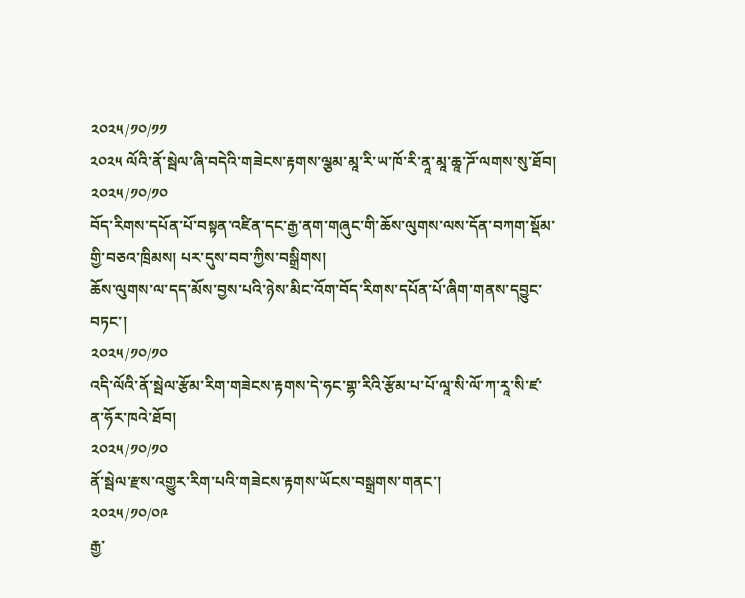༢༠༢༥/༡༠/༡༡
༢༠༢༥ ལོའི་ནོ་སྦེལ་ཞི་བདེའི་གཟེངས་རྟགས་ལྕམ་མཱ་རི་ཡ་ཁོ་རི་ནཱ་མཱ་ཆཱ་ཌོ་ལགས་སུ་ཐོབ།
༢༠༢༥/༡༠/༡༠
བོད་རིགས་དཔོན་པོ་བསྟན་འཛིན་དང་རྒྱ་ནག་གཞུང་གི་ཆོས་ལུགས་ལས་དོན་བཀག་སྡོམ་གྱི་བཅའ་ཁྲིམས། པར་དུས་བབ་ཀྱིས་བསྒྲིགས།
ཆོས་ལུགས་ལ་དད་མོས་བྱས་པའི་ཉེས་མིང་འོག་བོད་རིགས་དཔོན་པོ་ཞིག་གནས་དབྱུང་བཏང་།
༢༠༢༥/༡༠/༡༠
འདི་ལོའི་ནོ་སྦེལ་རྩོམ་རིག་གཟེངས་རྟགས་དེ་ཧང་གྷ་རིའི་རྩོམ་པ་པོ་ལཱ་སི་ལོ་ཀ་རཱ་སི་ཛ་ན་ཧོར་ཁའེ་ཐོབ།
༢༠༢༥/༡༠/༡༠
ནོ་སྦེལ་རྫས་འགྱུར་རིག་པའི་གཟེངས་རྟགས་ཡོངས་བསྒྲགས་གནང་།
༢༠༢༥/༡༠/༠༩
རྒྱ་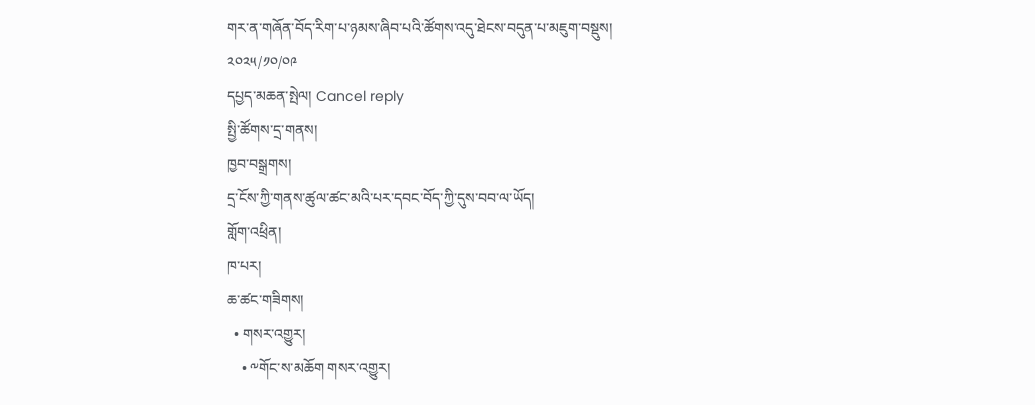གར་ན་གཞོན་བོད་རིག་པ་ཉམས་ཞིབ་པའི་ཚོགས་འདུ་ཐེངས་བདུན་པ་མཇུག་བསྡུས།
༢༠༢༥/༡༠/༠༩
དཔྱད་མཆན་སྤེལ། Cancel reply
སྤྱི་ཚོགས་དྲ་གནས།
ཁྱབ་བསྒྲགས།
དྲ་ངོས་ཀྱི་གནས་ཚུལ་ཚང་མའི་པར་དབང་བོད་ཀྱི་དུས་བབ་ལ་ཡོད།
གློག་འཕྲིན།
ཁ་པར།
ཆ་ཚང་གཟིགས།
  • གསར་འགྱུར།
    • ༸གོང་ས་མཆོག གསར་འགྱུར།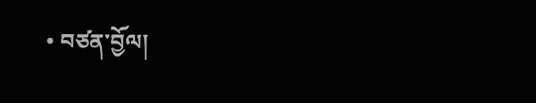• བཙན་བྱོལ།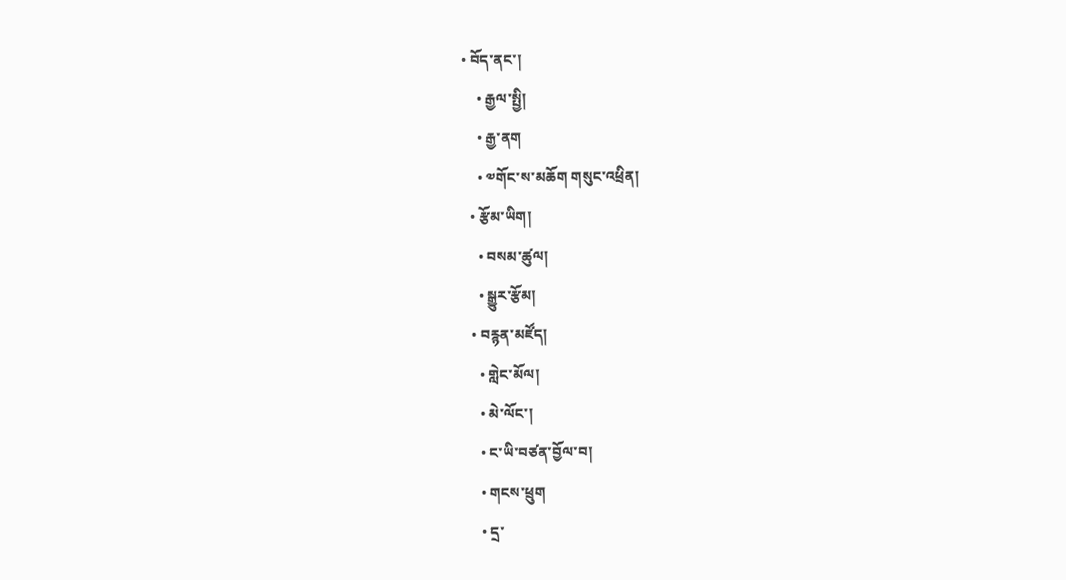• བོད་ནང་།
    • རྒྱལ་སྤྱི།
    • རྒྱ་ནག
    • ༧གོང་ས་མཆོག གསུང་འཕྲིན།
  • རྩོམ་ཡིག།
    • བསམ་ཚུལ།
    • སྒྱུར་རྩོམ།
  • བརྙན་མཛོད།
    • གླེང་མོལ།
    • མེ་ལོང་།
    • ང་ཡི་བཙན་བྱོལ་བ།
    • གངས་ཕྲུག
    • དྲ་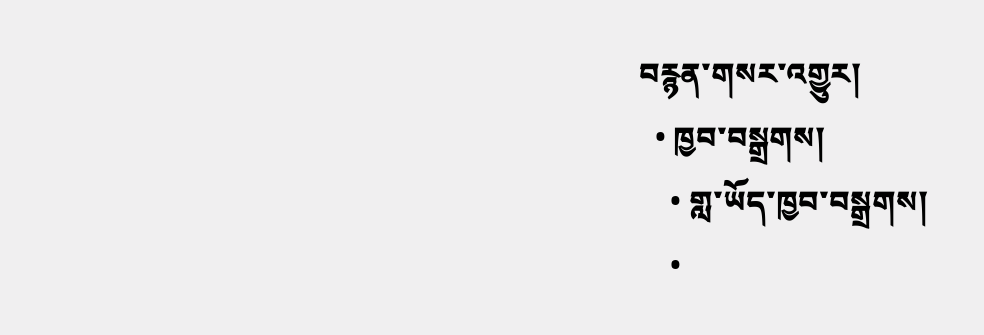བརྙན་གསར་འགྱུར།
  • ཁྱབ་བསྒྲགས།
    • གླ་ཡོད་ཁྱབ་བསྒྲགས།
    •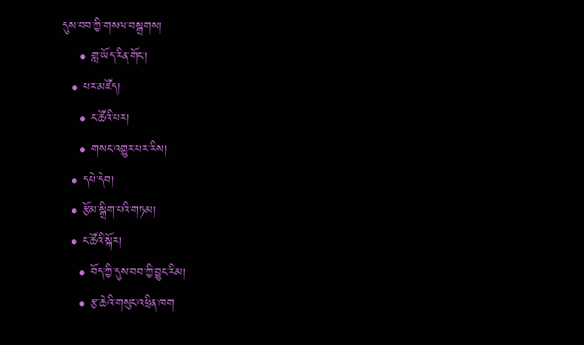དུས་བབ་ཀྱི་གསལ་བསྒྲགས།
    • གླ་ཡོད་རིན་གོང་།
  • པར་མཛོད།
    • ང་ཚོའི་པར།
    • གསང་འགྱུར་པར་རིས།
  • དཔེ་དེབ།
  • རྩོམ་སྒྲིག་པའི་གཏམ།
  • ང་ཚོའི་སྐོར།
    • བོད་ཀྱི་དུས་བབ་ཀྱི་བྱུང་རིམ།
    • རྩ་ཆེའི་གསུང་འཕྲིན་ཁག